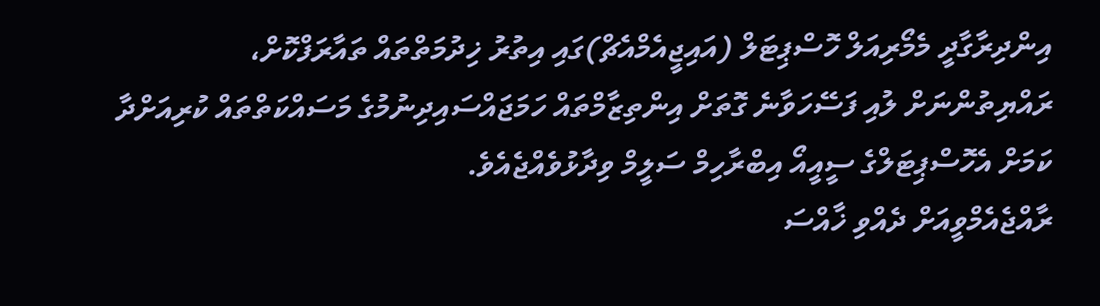އިންދިރާގާދީ މެމޯރިއަލް ހޮސްޕިޓަލް (އައިޖީއެމްއެޗް)ގައި އިތުރު ޚިދުމަތްތައް ތައާރަފްކޮށް، ރައްޔިތުންނަށް ލުއި ފަސޭހަވާނެ ގޮތަށް އިންތިޒާމްތައް ހަމަޖައްސައިދިނުމުގެ މަސައްކަތްތައް ކުރިއަށްދާ ކަމަށް އެހޮސްޕިޓަލްގެ ސީއީއޯ އިބްރާހިމް ސަލީމް ވިދާޅުވެއްޖެއެވެ.
ރާއްޖެއެމްވީއަށް ދެއްވި ޚާއްސަ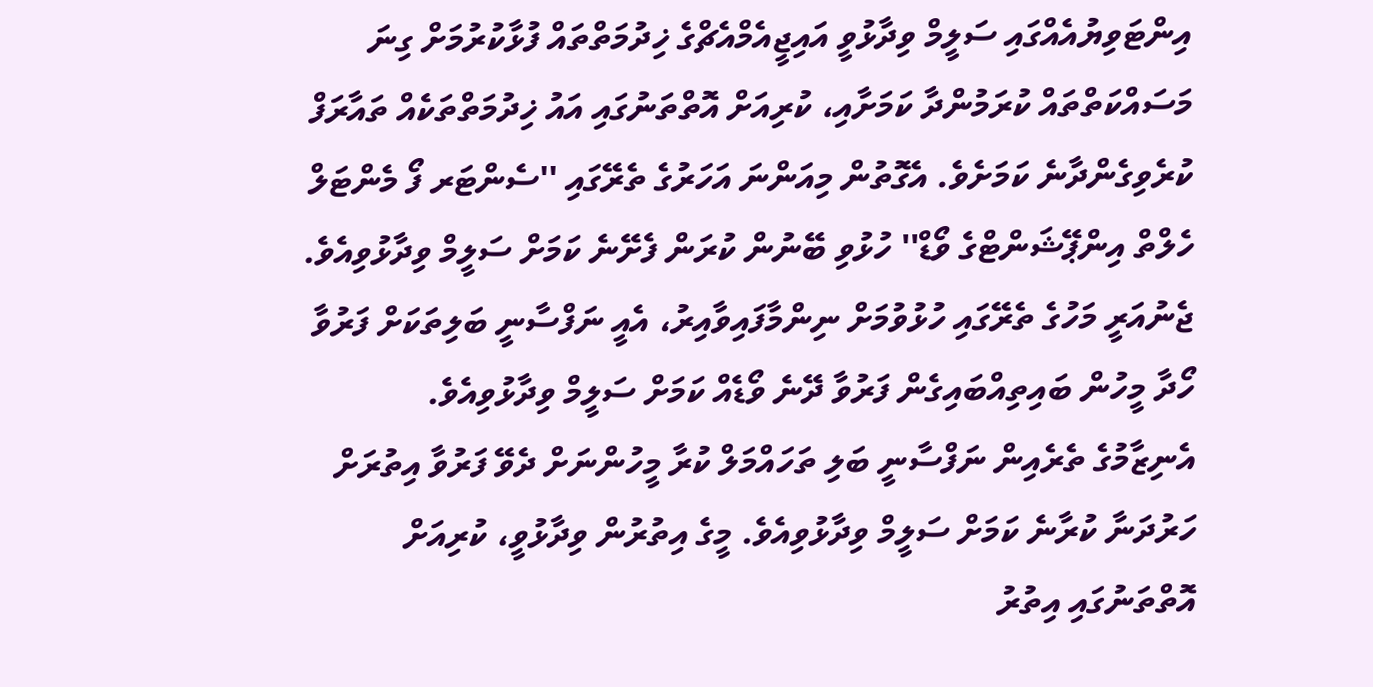އިންޓަވިޔުއެއްގައި ސަލީމް ވިދާޅުވީ އައިޖީއެމްއެޗްގެ ޚިދުމަތްތައް ފުޅާކުރުމަށް ގިނަ މަސައްކަތްތައް ކުރަމުންދާ ކަމަށާއި، ކުރިއަށް އޮތްތަނުގައި އައު ޚިދުމަތްތަކެއް ތައާރަފް ކުރެވިގެންދާނެ ކަމަށެވެ. އެގޮތުން މިއަންނަ އަހަރުގެ ތެރޭގައި ''ސެންޓަރ ފޯ މެންޓަލް ހެލްތް އިންޕޭޝަންޓްގެ ވޯޑް'' ހުޅުވި ބޭނުން ކުރަން ފެށޭނެ ކަމަށް ސަލީމް ވިދާޅުވިއެވެ. ޖެނުއަރީ މަހުގެ ތެރޭގައި ހުޅުވުމަށް ނިންމާފައިވާއިރު، އެއީ ނަފްސާނީ ބަލިތަކަށް ފަރުވާ ހޯދާ މީހުން ބައިތިއްބައިގެން ފަރުވާ ދޭނެ ވޯޑެއް ކަމަށް ސަލީމް ވިދާޅުވިއެވެ.
އެނިޒާމުގެ ތެރެއިން ނަފްސާނީ ބަލި ތަހައްމަލް ކުރާ މީހުންނަށް ދެވޭ ފަރުވާ އިތުރަށް ހަރުދަނާ ކުރާނެ ކަމަށް ސަލީމް ވިދާޅުވިއެވެ. މީގެ އިތުރުން ވިދާޅުވީ، ކުރިއަށް އޮތްތަނުގައި އިތުރު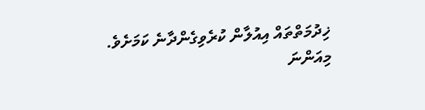ޚިދުމަތްތައް އިއުލާން ކުރެވިގެންދާނެ ކަމަށެވެ.
މިއަންނަ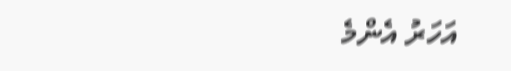އަހަރު އެންމެ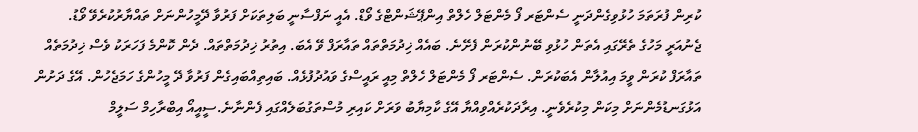ކުރިން ފުރަތަމަ ހުޅުވިގެންދަނީ ސެންޓަރ ފޯ މެންޓަލް ހެލްތް އިންޕޭޝަންޓްގެ ވޯޑް. އެއީ ނަފްސާނީ ބަލިތަކަށް ފަރުވާ ދޭމީހުންނަށް ތައްޔާރުކުރެވޭ ވޯޑު. ޖެނުއަރީ މަހުގެ ތެރޭގައި އެތަން ހުޅުވި ބޭނުންކުރަން ފެށޭނެ. ބައެއް ޚިދުމަތްތައް ތައާރަފް ވޭ އެބަ. އިތުރު ޚިދުމަތްތައް. ދެން ކޮންމެ ފަހަރަކު ވެސް ޚިދުމަތެއް ތައާރަފް ކުރަން ވީމަ އިއުލާން އެބަކުރަން. ސެންޓަރ ފޯ މެންޓަލް ހެލްތް މިއީ ރައީސްގެ ވައުދުފުޅެއް. ބައިތިއްބައިގެން ފަރުވާ ދޭ މީހުންގެ ހަމަޖެހުން. އޭގެ ދަށުން އަޅުގަނޑުމެންނަށް މިކަން މިކުރެވެނީ. އިރާދަކުރެއްވިއްޔާ އޭގެ ކާމިޔާބު ވަރަށް ކައިރި މުސްތަގުބަލެއްގައި ފެންނާނެ.ސީއީއޯ އިބްރާހިމް ސަލީމް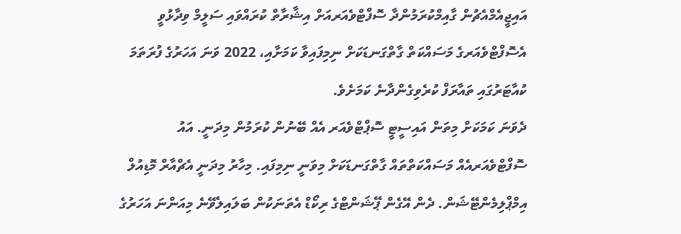އައިޖީއެމްއެޗުން ގާއިމްކުރަމުންދާ ސޮފްޓްވެއަރއަށް އިޝާރާތް ކުރައްވައި ސަލީމް ވިދާޅުވީ އެސޮފްޓްވެއަރގެ މަސައްކަތް ގާތްގަނޑަކަށް ނިމިފައިވާ ކަމަށާއި، 2022 ވަނަ އަހަރުގެ ފުރަތަމަ ކުއާޓަރުގައި ތައާރަފް ކުރެވިގެންދާނެ ކަމަށެވެ.
ދެވަނަ ކަމަކަށް މިތަން އައިސީޓީ ސޮޕްޓްވެއަރ އެއް ބޭނުން ކުރަމުން މިދަނީ. އައު ސޮފްޓްވެއަރއެއް މަސައްކަތްތައް ގާތްގަނޑަކަށް މިވަނީ ނިމިފައި. މިހާރު މިދަނީ އެޗްއާރް މޮޑިއުލް އިމްޕްލިމެންޓޭޝަން. ދެން އޭގެން ޕޭޝަންޓްގެ ރިކޯޑް އެތަނަކުން ބަލައިލެވޭނެ މިއަންނަ އަހަރުގެ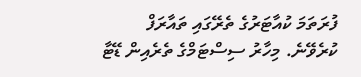ފުރަތަމަ ކުއާޓަރުގެ ތެރޭގައި ތައާރަފް ކުރެވޭނެ. މިހާރު ސިސްޓަމްގެ ތެރެއިން ޑޭޓާ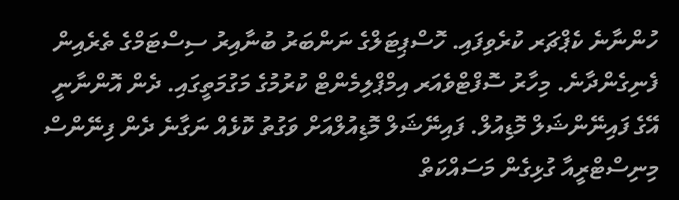ހުންނާނެ ކެޕްޗަރ ކުރެވިފައި. ހޮސްޕިޓަލްގެ ނަންބަރު ބުނާއިރު ސިސްޓަމްގެ ތެރެއިން ފެނިގެންދާނެ. މިހާރު ސޮފްޓްވެއަރ އިމްޕްލިމެންޓް ކުރުމުގެ މަގުމަތީގައި. ދެން އޮންނާނީ އޭގެ ފައިނޭންޝަލް މޮޑިއުލް. ފައިނޭޝަލް މޮޑިއުލްއަށް ވަގުތު ކޮޅެއް ނަގާނެ ދެން ފިނޭންސް މިނިސްޓްރީއާ ގުޅިގެން މަސައްކަތް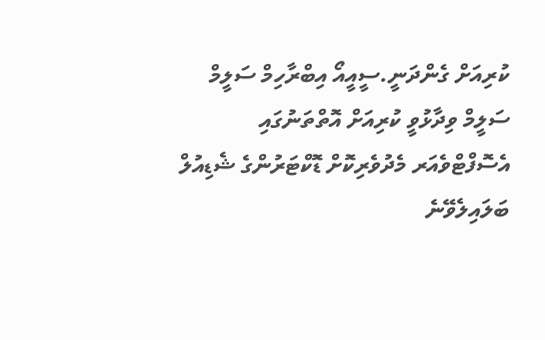ކުރިއަށް ގެންދަނީ.ސީއީއޯ އިބްރާހިމް ސަލީމް
ސަލީމް ވިދާޅުވީ ކުރިއަށް އޮތްތަނުގައި އެސޮފްޓްވެއަރ މެދުވެރިކޮށް ޑޮކްޓަރުންގެ ޝެޑިއުލް ބަލައިލެވޭނެ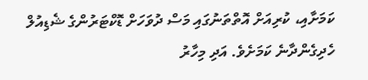ކަމަށާއި، ކުރިއަށް އޮތްތަނުގައި މަސް ދުވަހަށް ޑޮކްޓަރުންގެ ޝެޑިއުލް ހެދިގެންދާނެ ކަމަށެވެ. އަދި މިހާރު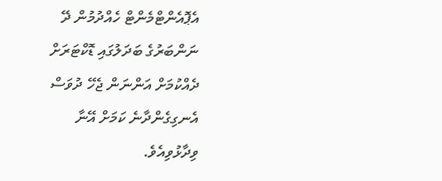އެޕޮއެންޓްމެންޓް ހެއްދުމުން ދޭ ނަންބަރުގެ ބަދަލުގައި ޑޮކްޓަރަށް ދެއްކުމަށް އަންނަން ޖެހޭ ދުވަސް އެނގިގެންދާނެ ކަމަށް އޭނާ ވިދާޅުވިއެވެ.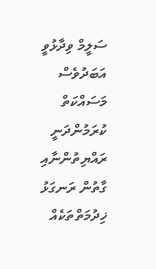ސަލީމް ވިދާޅުވީ އަބަދުވެސް މަސައްކަތް ކުރަމުންދަނީ ރައްޔިތުންނާއި ގާތުން ރަނގަޅު ޚިދުމަތްތަކެއް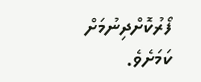ފޯރުކޮށްދިނުމަށް ކަމަށެވެ.